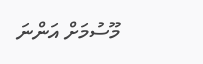މޫސުމަށް އަންނަ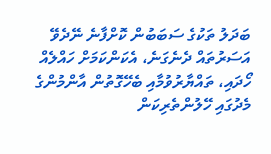ބަދަލު ތަކުގެ ސަބަބުން ކޮށްފާނެ ނޭދެވޭ އަސަރުތައް ދެނެގަނެ، އެކަންކަމަށް ހައްލެއް ހޯދައި، ތައްޔާރުވުމާއި ބެހޭގޮތުން އާންމުންގެ މެދުގައި ހޭލުންތެރިކަން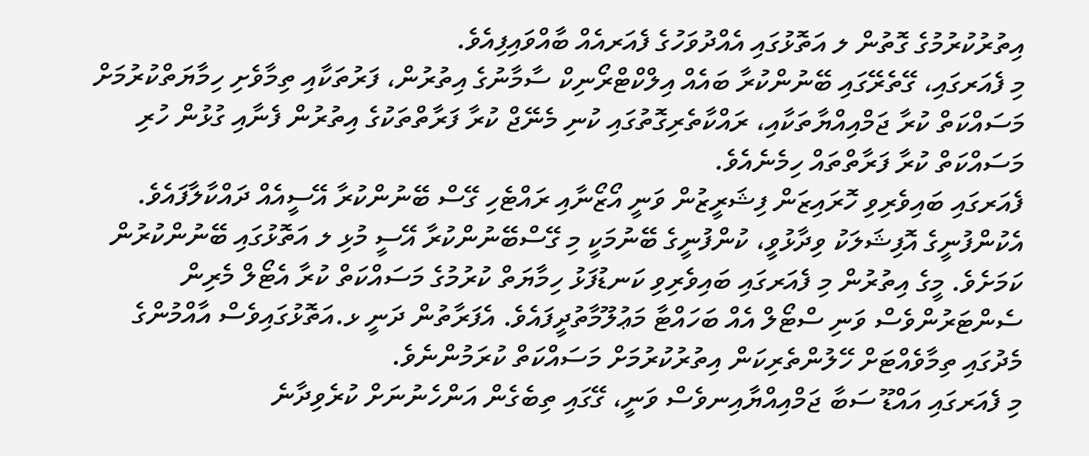އިތުރުކުރުމުގެ ގޮތުން ލ އަތޮޅުގައި އެއްދުވަހުގެ ފެއަރއެއް ބާއްވައިފިއެވެ.
މި ފެއަރގައި، ގޭތެރޭގައި ބޭނުންކުރާ ބައެއް އިލްކްޓްރޯނިކް ސާމާނުގެ އިތުރުން، ފަރުތަކާއި ތިމާވެށި ހިމާޔަތްކުރުމަށް މަސައްކަތް ކުރާ ޖަމްއިއްޔާތަކާއި، ރައްކާތެރިގޮތުގައި ކުނި މެނޭޖް ކުރާ ފަރާތްތަކުގެ އިތުރުން ފެނާއި ގުޅުން ހުރި މަސައްކަތް ކުރާ ފަރާތްތައް ހިމެނެއެވެ.
ފެއަރގައި ބައިވެރިވި ހޮރައިޒަން ފިޝަރީޒުން ވަނީ އޯޒޯނާއި ރައްޓެހި ގޭސް ބޭނުންކުރާ އޭސީއެއް ދައްކާލާފައެވެ. އެކުންފުނީގެ އޮފިޝަލަކު ވިދާޅުވީ، ކުންފުނީގެ ބޭނުމަކީ މި ގޭސްބޭނުންކުރާ އޭސީ މުޅި ލ އަތޮޅުގައި ބޭނުންކުރުން ކަމަށެވެ. މީގެ އިތުރުން މި ފެއަރގައި ބައިވެރިވި ކަނޑުފަޅު ހިމާޔަތް ކުރުމުގެ މަސައްކަތް ކުރާ އެޓޯލް މެރިން ސެންޓަރުންވެސް ވަނި ސްޓޯލް އެއް ބަހައްޓާ މަޢުލޫމާތުދީފައެވެ. އެފަރާތުން ދަނީ ޅ.އަތޮޅުގައިވެސް އާއްމުންގެ މެދުގައި ތިމާވެއްޓަށް ހޭލުންތެރިކަން އިތުރުކުރުމަށް މަސައްކަތް ކުރަމުންނެވެ.
މި ފެއަރގައި އައްޑޫ ސަބާ ޖަމްއިއްޔާއިނވެސް ވަނީ، ގޭގައި ތިބެގެން އަންހެނުނަށް ކުރެވިދާނެ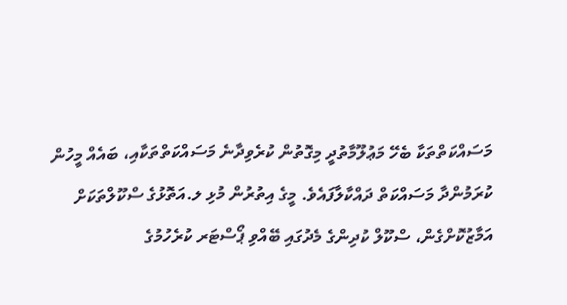މަސައްކަތްތަކާ ބެހޭ މަޢުލޫމާތުދީ މިގޮތުން ކުރެވިދާނެ މަސައްކަތްތަކާއި، ބައެއް މީހުން ކުރަމުންދާ މަސައްކަތް ދައްކާލާފައެވެ. މީގެ އިތުރުން މުޅި ލ.އަތޮޅުގެ ސްކޫލްތަކަށް އަމާޒުކޮށްގެން، ސްކޫލް ކުދިންގެ މެދުގައި ބޭއްވި ޕޯސްޓަރ ކުރެހުމުގެ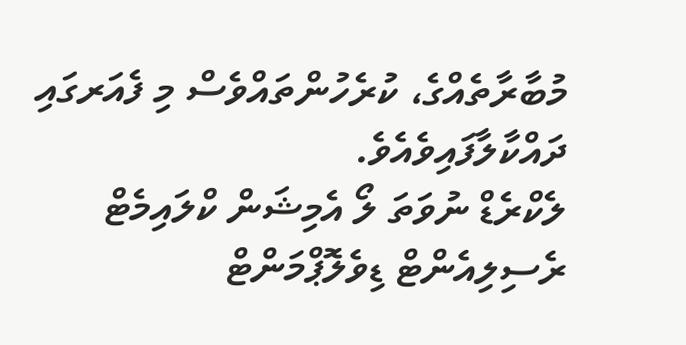މުބާރާތެއްގެ، ކުރެހުންތައްވެސް މި ފެއަރގައި ދައްކާލާފައިވެއެވެ.
ލެކްރެޑް ނުވަތަ ލޯ އެމިޝަން ކްލައިމެޓް ރެސިލިއެންޓް ޑިވެލޮޕްމަންޓް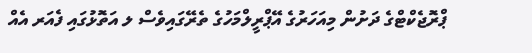ޕްރޮޖެކްޓްގެ ދަށުން މިއަހަރުގެ އޭޕްރީލްމަހުގެ ތެރޭގައިވެސް ލ އަތޮޅުގައި ފެއަރ އެއް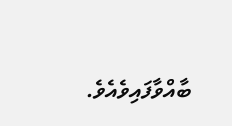ބާއްވާފައިވެއެވެ.